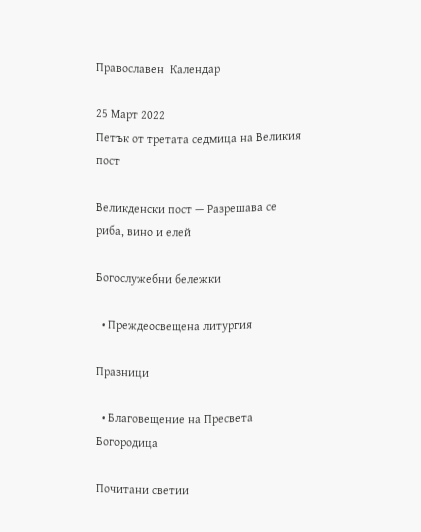Православен  Календар

25 Март 2022
Петък от третата седмица на Великия пост

Великденски пост — Разрешава се риба, вино и елей

Богослужебни бележки

  • Преждеосвещена литургия

Празници

  • Благовещение на Пресвета Богородица

Почитани светии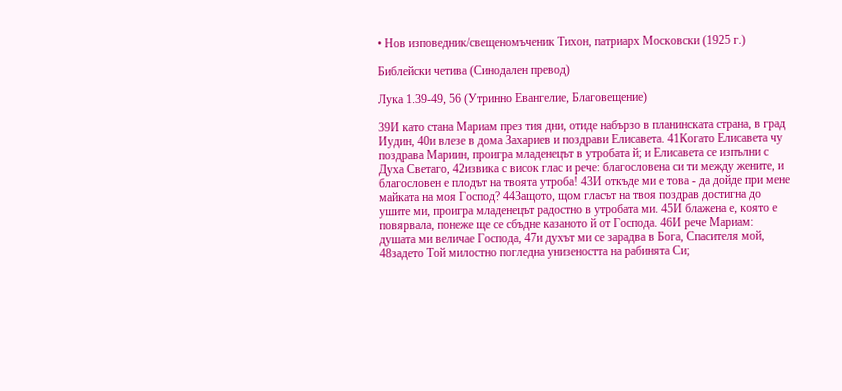• Нов изповедник/свещеномъченик Тихон, патриарх Московски (1925 г.)

Библейски четива (Синодален превод)

Лука 1.39-49, 56 (Утринно Евангелие, Благовещение)

39И като стана Мариам през тия дни, отиде набързо в планинската страна, в град Иудин, 40и влезе в дома Захариев и поздрави Елисавета. 41Когато Елисавета чу поздрава Мариин, проигра младенецът в утробата й; и Елисавета се изпълни с Духа Светаго, 42извика с висок глас и рече: благословена си ти между жените, и благословен е плодът на твоята утроба! 43И откъде ми е това - да дойде при мене майката на моя Господ? 44Защото, щом гласът на твоя поздрав достигна до ушите ми, проигра младенецът радостно в утробата ми. 45И блажена е, която е повярвала, понеже ще се сбъдне казаното й от Господа. 46И рече Мариам: душата ми величае Господа, 47и духът ми се зарадва в Бога, Спасителя мой, 48задето Той милостно погледна унизеността на рабинята Си;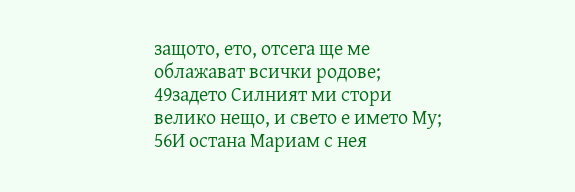защото, ето, отсега ще ме облажават всички родове; 49задето Силният ми стори велико нещо, и свето е името Му; 56И остана Мариам с нея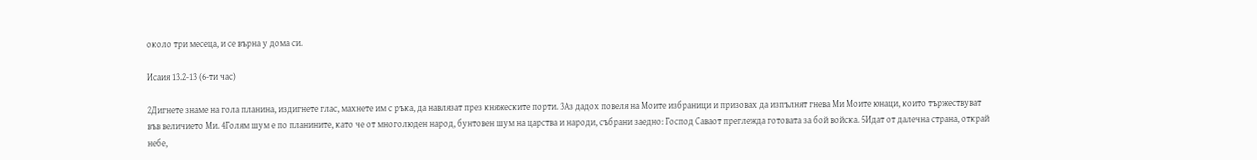около три месеца, и се върна у дома си.

Исаия 13.2-13 (6-ти час)

2Дигнете знаме на гола планина, издигнете глас, махнете им с ръка, да навлязат през княжеските порти. 3Аз дадох повеля на Моите избраници и призовах да изпълнят гнева Ми Моите юнаци, които тържествуват във величието Ми. 4Голям шум е по планините, като че от многолюден народ, бунтовен шум на царства и народи, събрани заедно: Господ Саваот преглежда готовата за бой войска. 5Идат от далечна страна, открай небе,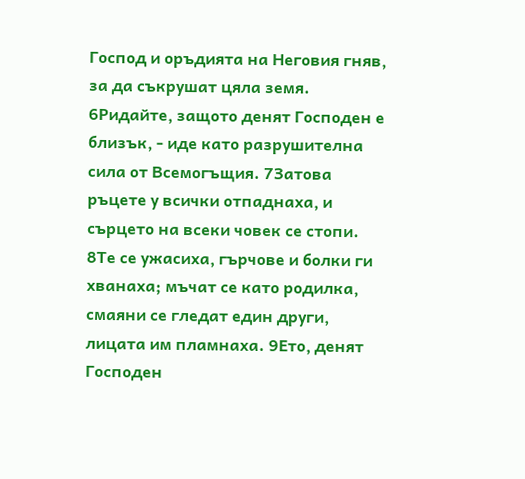Господ и оръдията на Неговия гняв, за да съкрушат цяла земя. 6Ридайте, защото денят Господен е близък, - иде като разрушителна сила от Всемогъщия. 7Затова ръцете у всички отпаднаха, и сърцето на всеки човек се стопи. 8Те се ужасиха, гърчове и болки ги хванаха; мъчат се като родилка, смаяни се гледат един други, лицата им пламнаха. 9Ето, денят Господен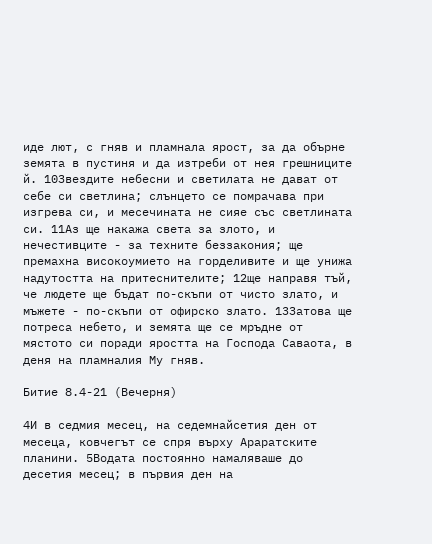иде лют, с гняв и пламнала ярост, за да обърне земята в пустиня и да изтреби от нея грешниците й. 10Звездите небесни и светилата не дават от себе си светлина; слънцето се помрачава при изгрева си, и месечината не сияе със светлината си. 11Аз ще накажа света за злото, и нечестивците - за техните беззакония; ще премахна високоумието на горделивите и ще унижа надутостта на притеснителите; 12ще направя тъй, че людете ще бъдат по-скъпи от чисто злато, и мъжете - по-скъпи от офирско злато. 13Затова ще потреса небето, и земята ще се мръдне от мястото си поради яростта на Господа Саваота, в деня на пламналия Му гняв.

Битие 8.4-21 (Вечерня)

4И в седмия месец, на седемнайсетия ден от месеца, ковчегът се спря върху Араратските планини. 5Водата постоянно намаляваше до десетия месец; в първия ден на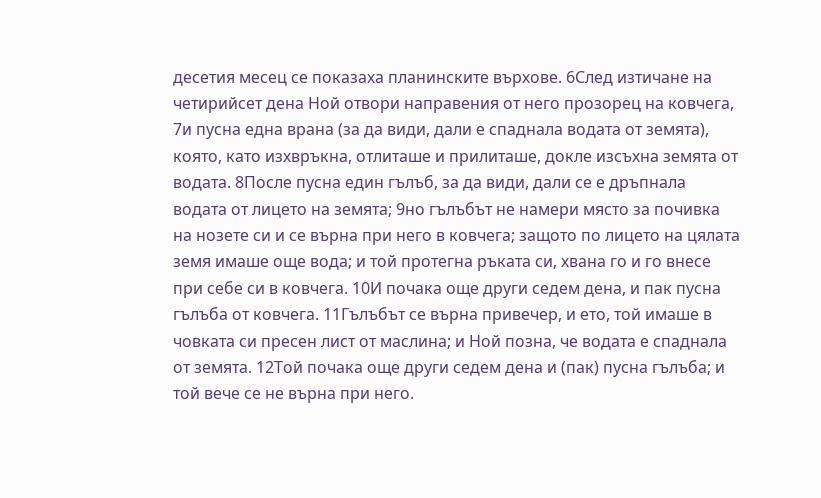десетия месец се показаха планинските върхове. 6След изтичане на четирийсет дена Ной отвори направения от него прозорец на ковчега, 7и пусна една врана (за да види, дали е спаднала водата от земята), която, като изхвръкна, отлиташе и прилиташе, докле изсъхна земята от водата. 8После пусна един гълъб, за да види, дали се е дръпнала водата от лицето на земята; 9но гълъбът не намери място за почивка на нозете си и се върна при него в ковчега; защото по лицето на цялата земя имаше още вода; и той протегна ръката си, хвана го и го внесе при себе си в ковчега. 10И почака още други седем дена, и пак пусна гълъба от ковчега. 11Гълъбът се върна привечер, и ето, той имаше в човката си пресен лист от маслина; и Ной позна, че водата е спаднала от земята. 12Той почака още други седем дена и (пак) пусна гълъба; и той вече се не върна при него.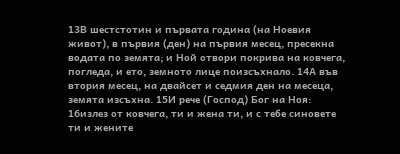13В шестстотин и първата година (на Ноевия живот), в първия (ден) на първия месец, пресекна водата по земята; и Ной отвори покрива на ковчега, погледа, и ето, земното лице поизсъхнало. 14А във втория месец, на двайсет и седмия ден на месеца, земята изсъхна. 15И рече (Господ) Бог на Ноя: 16излез от ковчега, ти и жена ти, и с тебе синовете ти и жените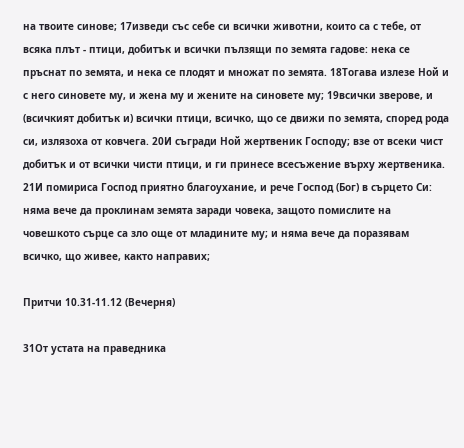на твоите синове; 17изведи със себе си всички животни, които са с тебе, от всяка плът - птици, добитък и всички пълзящи по земята гадове: нека се пръснат по земята, и нека се плодят и множат по земята. 18Тогава излезе Ной и с него синовете му, и жена му и жените на синовете му; 19всички зверове, и (всичкият добитък и) всички птици, всичко, що се движи по земята, според рода си, излязоха от ковчега. 20И съгради Ной жертвеник Господу; взе от всеки чист добитък и от всички чисти птици, и ги принесе всесъжение върху жертвеника. 21И помириса Господ приятно благоухание, и рече Господ (Бог) в сърцето Си: няма вече да проклинам земята заради човека, защото помислите на човешкото сърце са зло още от младините му; и няма вече да поразявам всичко, що живее, както направих;

Притчи 10.31-11.12 (Вечерня)

31От устата на праведника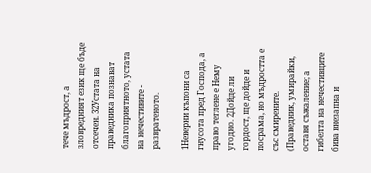тече мъдрост, а зловредният език ще бъде отсечен. 32Устата на праведника познават благоприятното, устата на нечестивите - развратеното.

1Неверни къпони са гнусота пред Господа, а право теглене е Нему угодно. 2Дойде ли гордост, ще дойде и посрама, но мъдростта е със смирените. (Праведник, умирайки, оставя съжаление; а гибелта на нечестивците бива внезапна и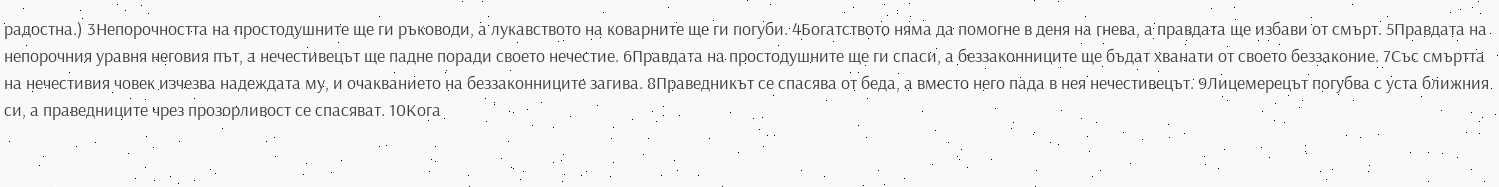радостна.) 3Непорочността на простодушните ще ги ръководи, а лукавството на коварните ще ги погуби. 4Богатството няма да помогне в деня на гнева, а правдата ще избави от смърт. 5Правдата на непорочния уравня неговия път, а нечестивецът ще падне поради своето нечестие. 6Правдата на простодушните ще ги спаси, а беззаконниците ще бъдат хванати от своето беззаконие. 7Със смъртта на нечестивия човек изчезва надеждата му, и очакванието на беззаконниците загива. 8Праведникът се спасява от беда, а вместо него пада в нея нечестивецът. 9Лицемерецът погубва с уста ближния си, а праведниците чрез прозорливост се спасяват. 10Кога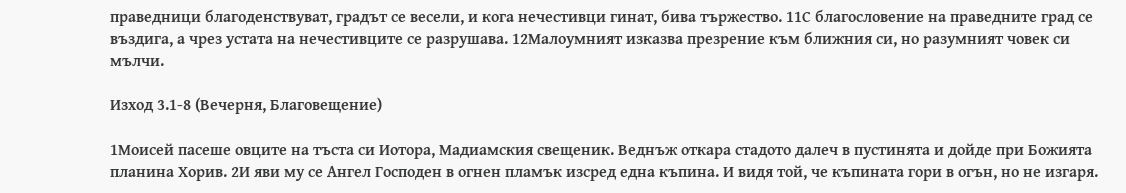праведници благоденствуват, градът се весели, и кога нечестивци гинат, бива тържество. 11С благословение на праведните град се въздига, а чрез устата на нечестивците се разрушава. 12Малоумният изказва презрение към ближния си, но разумният човек си мълчи.

Изход 3.1-8 (Вечерня, Благовещение)

1Моисей пасеше овците на тъста си Иотора, Мадиамския свещеник. Веднъж откара стадото далеч в пустинята и дойде при Божията планина Хорив. 2И яви му се Ангел Господен в огнен пламък изсред една къпина. И видя той, че къпината гори в огън, но не изгаря.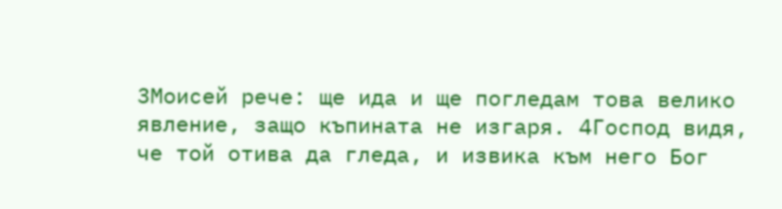3Моисей рече: ще ида и ще погледам това велико явление, защо къпината не изгаря. 4Господ видя, че той отива да гледа, и извика към него Бог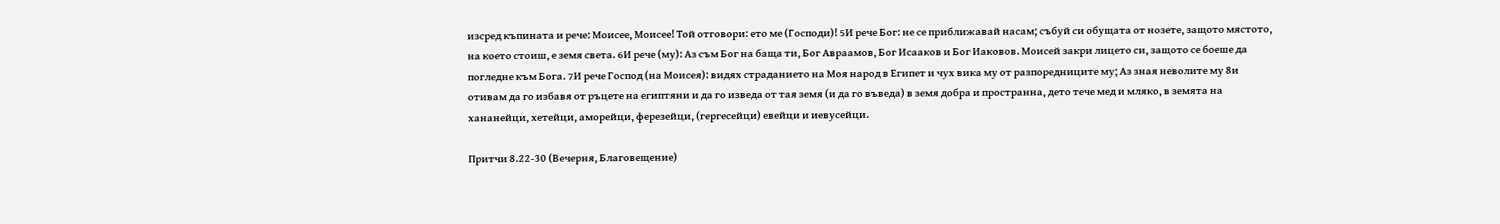изсред къпината и рече: Моисее, Моисее! Той отговори: ето ме (Господи)! 5И рече Бог: не се приближавай насам; събуй си обущата от нозете, защото мястото, на което стоиш, е земя света. 6И рече (му): Аз съм Бог на баща ти, Бог Авраамов, Бог Исааков и Бог Иаковов. Моисей закри лицето си, защото се боеше да погледне към Бога. 7И рече Господ (на Моисея): видях страданието на Моя народ в Египет и чух вика му от разпоредниците му; Аз зная неволите му 8и отивам да го избавя от ръцете на египтяни и да го изведа от тая земя (и да го въведа) в земя добра и пространна, дето тече мед и мляко, в земята на хананейци, хетейци, аморейци, ферезейци, (гергесейци) евейци и иевусейци.

Притчи 8.22-30 (Вечерня, Благовещение)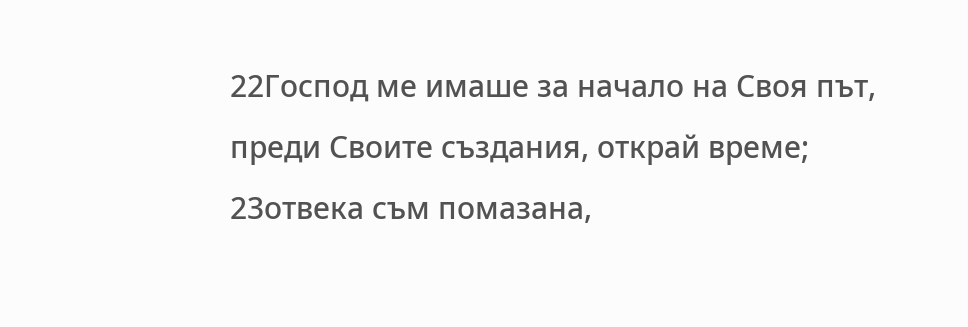22Господ ме имаше за начало на Своя път, преди Своите създания, открай време; 23отвека съм помазана,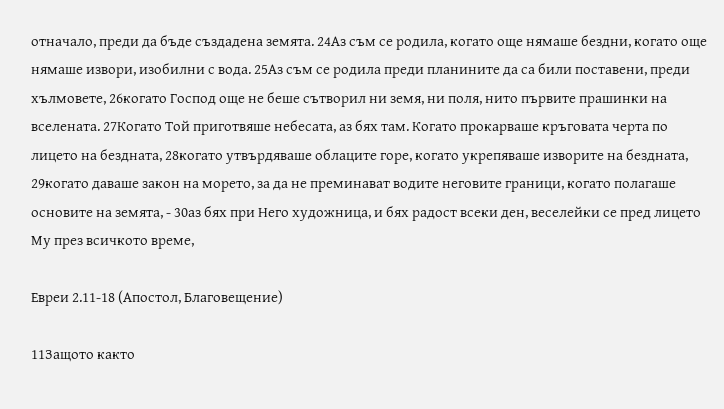отначало, преди да бъде създадена земята. 24Аз съм се родила, когато още нямаше бездни, когато още нямаше извори, изобилни с вода. 25Аз съм се родила преди планините да са били поставени, преди хълмовете, 26когато Господ още не беше сътворил ни земя, ни поля, нито първите прашинки на вселената. 27Когато Той приготвяше небесата, аз бях там. Когато прокарваше кръговата черта по лицето на бездната, 28когато утвърдяваше облаците горе, когато укрепяваше изворите на бездната, 29когато даваше закон на морето, за да не преминават водите неговите граници, когато полагаше основите на земята, - 30аз бях при Него художница, и бях радост всеки ден, веселейки се пред лицето Му през всичкото време,

Евреи 2.11-18 (Апостол, Благовещение)

11Защото както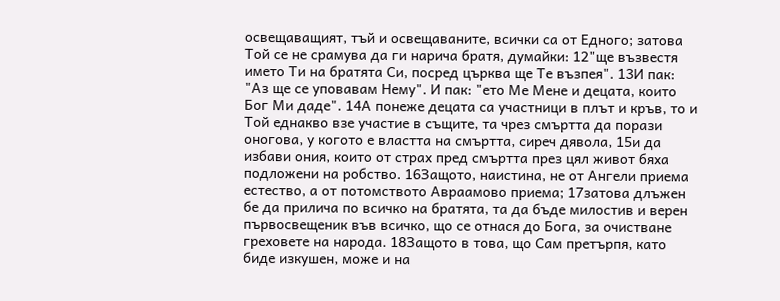освещаващият, тъй и освещаваните, всички са от Едного; затова Той се не срамува да ги нарича братя, думайки: 12"ще възвестя името Ти на братята Си, посред църква ще Те възпея". 13И пак: "Аз ще се уповавам Нему". И пак: "ето Ме Мене и децата, които Бог Ми даде". 14А понеже децата са участници в плът и кръв, то и Той еднакво взе участие в същите, та чрез смъртта да порази оногова, у когото е властта на смъртта, сиреч дявола, 15и да избави ония, които от страх пред смъртта през цял живот бяха подложени на робство. 16Защото, наистина, не от Ангели приема естество, а от потомството Авраамово приема; 17затова длъжен бе да прилича по всичко на братята, та да бъде милостив и верен първосвещеник във всичко, що се отнася до Бога, за очистване греховете на народа. 18Защото в това, що Сам претърпя, като биде изкушен, може и на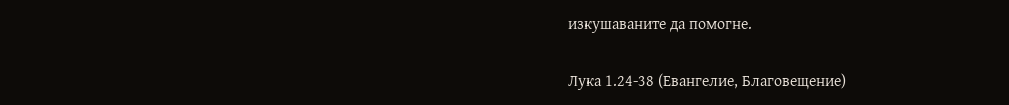изкушаваните да помогне.

Лука 1.24-38 (Евангелие, Благовещение)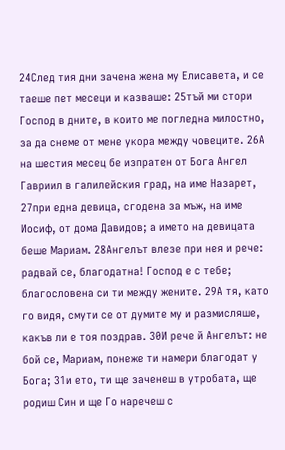24След тия дни зачена жена му Елисавета, и се таеше пет месеци и казваше: 25тъй ми стори Господ в дните, в които ме погледна милостно, за да снеме от мене укора между човеците. 26А на шестия месец бе изпратен от Бога Ангел Гавриил в галилейския град, на име Назарет, 27при една девица, сгодена за мъж, на име Иосиф, от дома Давидов; а името на девицата беше Мариам. 28Ангелът влезе при нея и рече: радвай се, благодатна! Господ е с тебе; благословена си ти между жените. 29А тя, като го видя, смути се от думите му и размисляше, какъв ли е тоя поздрав. 30И рече й Ангелът: не бой се, Мариам, понеже ти намери благодат у Бога; 31и ето, ти ще заченеш в утробата, ще родиш Син и ще Го наречеш с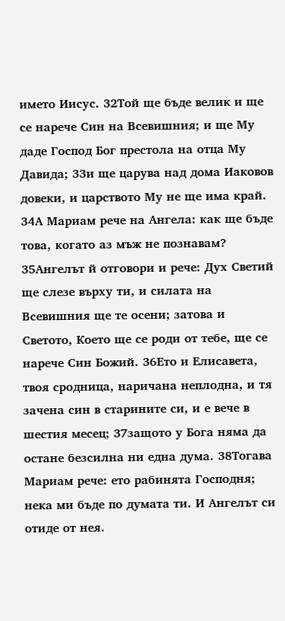името Иисус. 32Той ще бъде велик и ще се нарече Син на Всевишния; и ще Му даде Господ Бог престола на отца Му Давида; 33и ще царува над дома Иаковов довеки, и царството Му не ще има край. 34А Мариам рече на Ангела: как ще бъде това, когато аз мъж не познавам? 35Ангелът й отговори и рече: Дух Светий ще слезе върху ти, и силата на Всевишния ще те осени; затова и Светото, Което ще се роди от тебе, ще се нарече Син Божий. 36Ето и Елисавета, твоя сродница, наричана неплодна, и тя зачена син в старините си, и е вече в шестия месец; 37защото у Бога няма да остане безсилна ни една дума. 38Тогава Мариам рече: ето рабинята Господня; нека ми бъде по думата ти. И Ангелът си отиде от нея.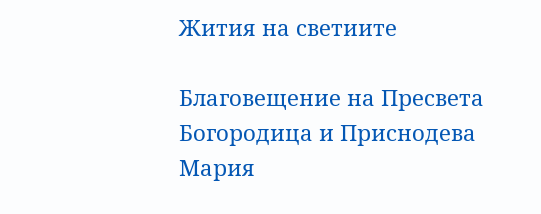Жития на светиите

Благовещение на Пресвета Богородица и Приснодева Мария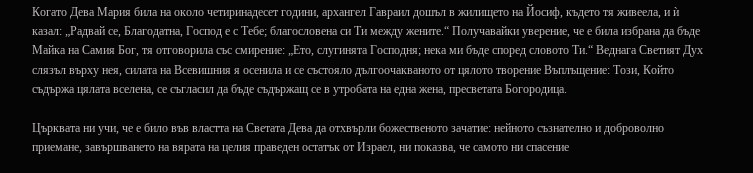Когато Дева Мария била на около четиринадесет години, архангел Гавраил дошъл в жилището на Йосиф, където тя живеела, и ѝ казал: „Радвай се, Благодатна, Господ е с Тебе; благословена си Ти между жените.“ Получавайки уверение, че е била избрана да бъде Майка на Самия Бог, тя отговорила със смирение: „Ето, слугинята Господня; нека ми бъде според словото Ти.“ Веднага Светият Дух слязъл върху нея, силата на Всевишния я осенила и се състояло дългоочакваното от цялото творение Въплъщение: Този, Който съдържа цялата вселена, се съгласил да бъде съдържащ се в утробата на една жена, пресветата Богородица.

Църквата ни учи, че е било във властта на Светата Дева да отхвърли божественото зачатие: нейното съзнателно и доброволно приемане, завършването на вярата на целия праведен остатък от Израел, ни показва, че самото ни спасение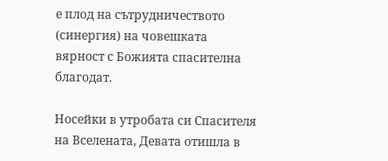е плод на сътрудничеството (синергия) на човешката вярност с Божията спасителна благодат.

Носейки в утробата си Спасителя на Вселената, Девата отишла в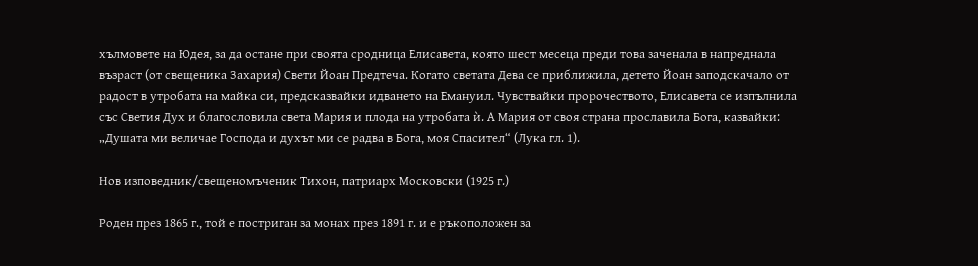хълмовете на Юдея, за да остане при своята сродница Елисавета, която шест месеца преди това заченала в напреднала възраст (от свещеника Захария) Свети Йоан Предтеча. Когато светата Дева се приближила, детето Йоан заподскачало от радост в утробата на майка си, предсказвайки идването на Емануил. Чувствайки пророчеството, Елисавета се изпълнила със Светия Дух и благословила света Мария и плода на утробата ѝ. А Мария от своя страна прославила Бога, казвайки: „Душата ми величае Господа и духът ми се радва в Бога, моя Спасител“ (Лука гл. 1).

Нов изповедник/свещеномъченик Тихон, патриарх Московски (1925 г.)

Роден през 1865 г., той е постриган за монах през 1891 г. и е ръкоположен за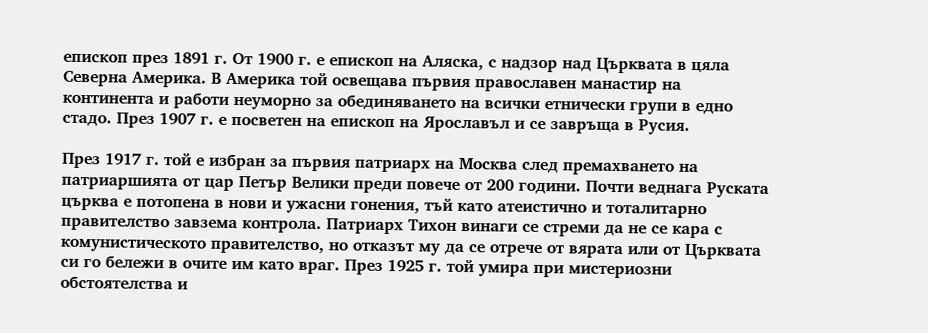епископ през 1891 г. От 1900 г. е епископ на Аляска, с надзор над Църквата в цяла Северна Америка. В Америка той освещава първия православен манастир на континента и работи неуморно за обединяването на всички етнически групи в едно стадо. През 1907 г. е посветен на епископ на Ярославъл и се завръща в Русия.

През 1917 г. той е избран за първия патриарх на Москва след премахването на патриаршията от цар Петър Велики преди повече от 200 години. Почти веднага Руската църква е потопена в нови и ужасни гонения, тъй като атеистично и тоталитарно правителство завзема контрола. Патриарх Тихон винаги се стреми да не се кара с комунистическото правителство, но отказът му да се отрече от вярата или от Църквата си го бележи в очите им като враг. През 1925 г. той умира при мистериозни обстоятелства и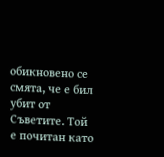обикновено се смята, че е бил убит от Съветите. Той е почитан като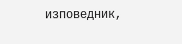изповедник,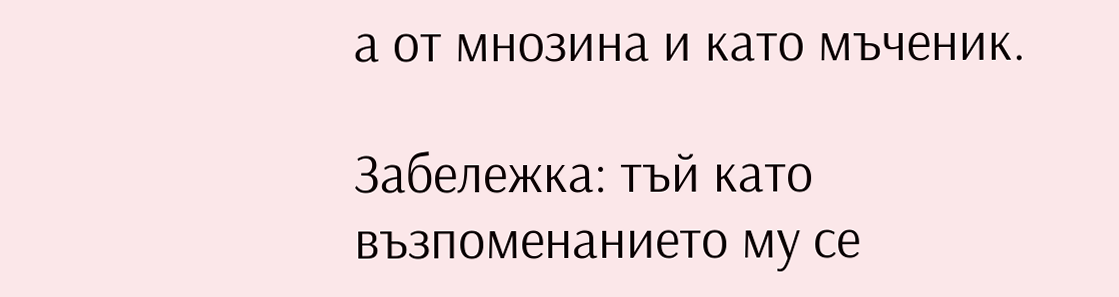а от мнозина и като мъченик.

Забележка: тъй като възпоменанието му се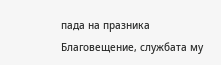пада на празника Благовещение, службата му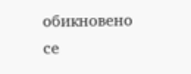обикновено се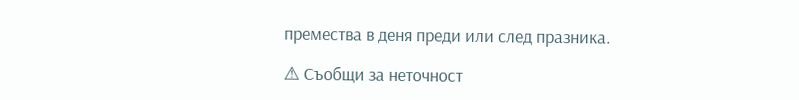премества в деня преди или след празника.

⚠ Съобщи за неточност